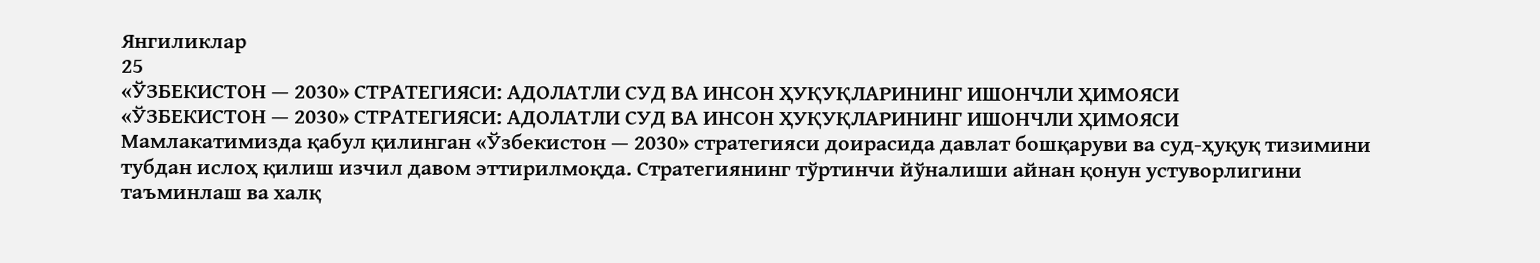Янгиликлар
25
«ЎЗБЕКИСТОН — 2030» СТРАТЕГИЯСИ: АДОЛАТЛИ СУД ВА ИНСОН ҲУҚУҚЛАРИНИНГ ИШОНЧЛИ ҲИМОЯСИ
«ЎЗБЕКИСТОН — 2030» СТРАТЕГИЯСИ: АДОЛАТЛИ СУД ВА ИНСОН ҲУҚУҚЛАРИНИНГ ИШОНЧЛИ ҲИМОЯСИ
Мамлакатимизда қабул қилинган «Ўзбекистон — 2030» стратегияси доирасида давлат бошқаруви ва суд-ҳуқуқ тизимини тубдан ислоҳ қилиш изчил давом эттирилмоқда. Стратегиянинг тўртинчи йўналиши айнан қонун устуворлигини таъминлаш ва халқ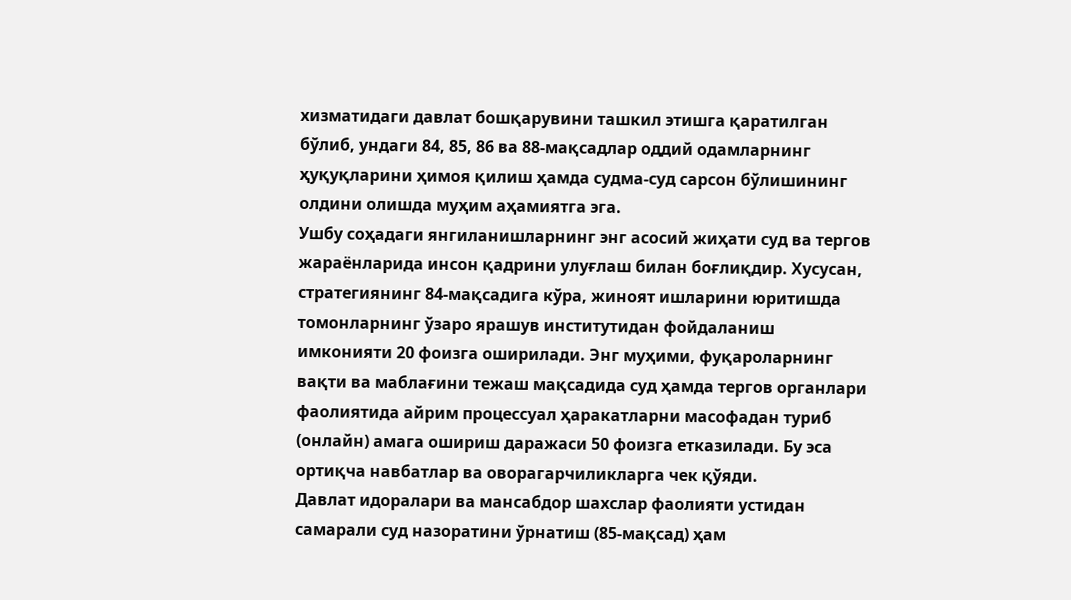хизматидаги давлат бошқарувини ташкил этишга қаратилган бўлиб, ундаги 84, 85, 86 ва 88-мақсадлар оддий одамларнинг ҳуқуқларини ҳимоя қилиш ҳамда судма-суд сарсон бўлишининг олдини олишда муҳим аҳамиятга эга.
Ушбу соҳадаги янгиланишларнинг энг асосий жиҳати суд ва тергов жараёнларида инсон қадрини улуғлаш билан боғлиқдир. Хусусан, стратегиянинг 84-мақсадига кўра, жиноят ишларини юритишда томонларнинг ўзаро ярашув институтидан фойдаланиш имконияти 20 фоизга оширилади. Энг муҳими, фуқароларнинг вақти ва маблағини тежаш мақсадида суд ҳамда тергов органлари фаолиятида айрим процессуал ҳаракатларни масофадан туриб (онлайн) амага ошириш даражаси 50 фоизга етказилади. Бу эса ортиқча навбатлар ва оворагарчиликларга чек қўяди.
Давлат идоралари ва мансабдор шахслар фаолияти устидан самарали суд назоратини ўрнатиш (85-мақсад) ҳам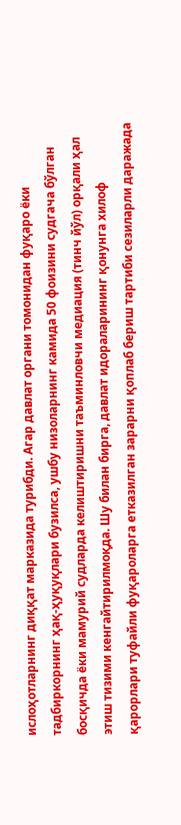ислоҳотларнинг диққат марказида турибди. Агар давлат органи томонидан фуқаро ёки тадбиркорнинг ҳақ-ҳуқуқлари бузилса, ушбу низоларнинг камида 50 фоизини судгача бўлган босқичда ёки мамурий судларда келиштиришни таъминловчи медиация (тинч йўл) орқали ҳал этиш тизими кенгайтирилмоқда. Шу билан бирга, давлат идораларининг қонунга хилоф қарорлари туфайли фуқароларга етказилган зарарни қоплаб бериш тартиби сезиларли даражада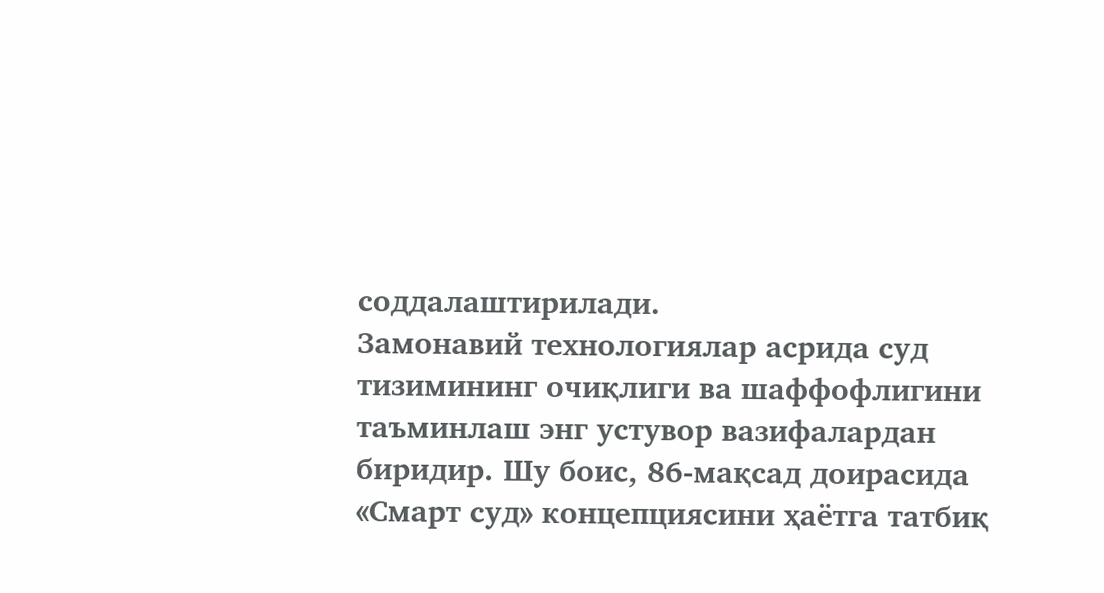соддалаштирилади.
Замонавий технологиялар асрида суд тизимининг очиқлиги ва шаффофлигини таъминлаш энг устувор вазифалардан биридир. Шу боис, 86-мақсад доирасида «Смарт суд» концепциясини ҳаётга татбиқ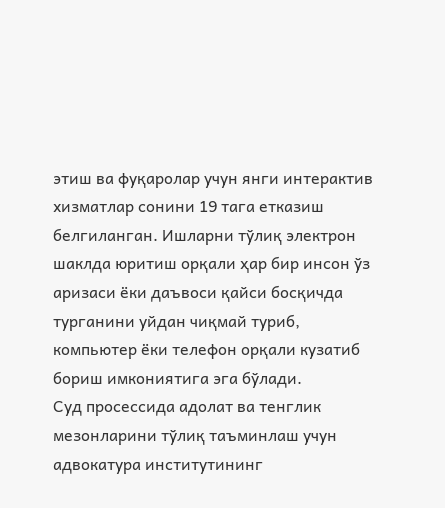этиш ва фуқаролар учун янги интерактив хизматлар сонини 19 тага етказиш белгиланган. Ишларни тўлиқ электрон шаклда юритиш орқали ҳар бир инсон ўз аризаси ёки даъвоси қайси босқичда турганини уйдан чиқмай туриб, компьютер ёки телефон орқали кузатиб бориш имкониятига эга бўлади.
Суд просессида адолат ва тенглик мезонларини тўлиқ таъминлаш учун адвокатура институтининг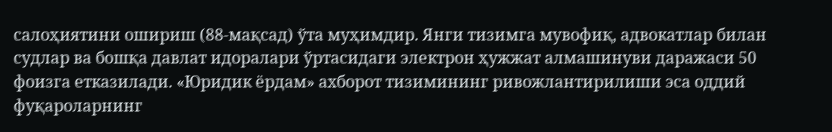салоҳиятини ошириш (88-мақсад) ўта муҳимдир. Янги тизимга мувофиқ, адвокатлар билан судлар ва бошқа давлат идоралари ўртасидаги электрон ҳужжат алмашинуви даражаси 50 фоизга етказилади. «Юридик ёрдам» ахборот тизимининг ривожлантирилиши эса оддий фуқароларнинг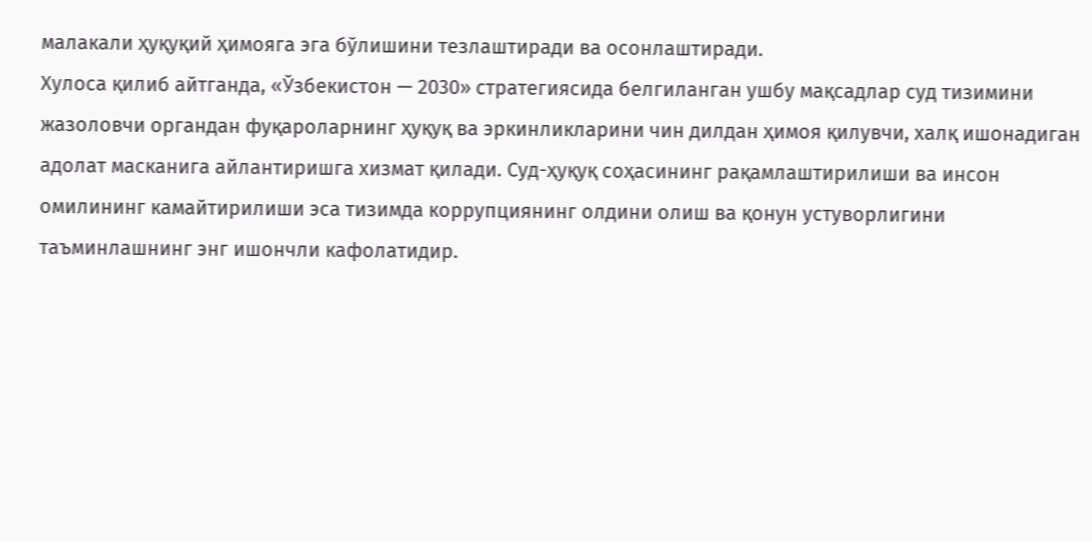малакали ҳуқуқий ҳимояга эга бўлишини тезлаштиради ва осонлаштиради.
Хулоса қилиб айтганда, «Ўзбекистон — 2030» стратегиясида белгиланган ушбу мақсадлар суд тизимини жазоловчи органдан фуқароларнинг ҳуқуқ ва эркинликларини чин дилдан ҳимоя қилувчи, халқ ишонадиган адолат масканига айлантиришга хизмат қилади. Суд-ҳуқуқ соҳасининг рақамлаштирилиши ва инсон омилининг камайтирилиши эса тизимда коррупциянинг олдини олиш ва қонун устуворлигини таъминлашнинг энг ишончли кафолатидир.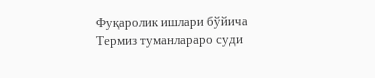Фуқаролик ишлари бўйича Термиз туманлараро суди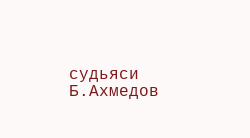судьяси Б.Ахмедов